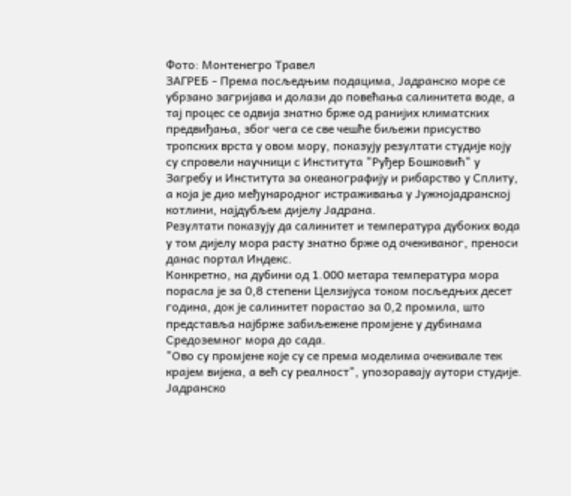Фото: Монтенегро Травел
ЗАГРЕБ - Према посљедњим подацима, Јадранско море се убрзано загријава и долази до повећања салинитета воде, а тај процес се одвија знатно брже од ранијих климатских предвиђања, због чега се све чешће биљежи присуство тропских врста у овом мору, показују резултати студије коју су спровели научници с Института "Руђер Бошковић" у Загребу и Института за океанографију и рибарство у Сплиту, а која је дио међународног истраживања у Јужнојадранској котлини, најдубљем дијелу Јадрана.
Резултати показују да салинитет и температура дубоких вода у том дијелу мора расту знатно брже од очекиваног, преноси данас портал Индекс.
Конкретно, на дубини од 1.000 метара температура мора порасла је за 0,8 степени Целзијуса током посљедњих десет година, док је салинитет порастао за 0,2 промила, што представља најбрже забиљежене промјене у дубинама Средоземног мора до сада.
"Ово су промјене које су се према моделима очекивале тек крајем вијека, а већ су реалност", упозоравају аутори студије.
Јадранско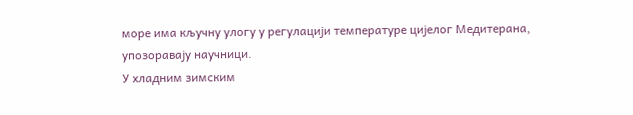море има кључну улогу у регулацији температуре цијелог Медитерана, упозоравају научници.
У хладним зимским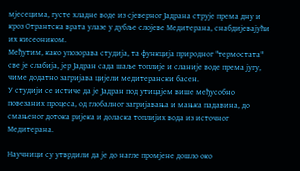мјесецима, густе хладне воде из сјеверног Јадрана струје према дну и кроз Отрантска врата улазе у дубље слојеве Медитерана, снабдијевајући их кисеоником.
Међутим, како упозорава студија, та функција природног "термостата" све је слабија, јер Јадран сада шаље топлије и сланије воде према југу, чиме додатно загријава цијели медитерански басен.
У студији се истиче да је Јадран под утицајем више међусобно повезаних процеса, од глобалног загријавања и мањка падавина, до смањеног дотока ријека и доласка топлијих вода из источног Медитерана.

Научници су утврдили да је до нагле промјене дошло око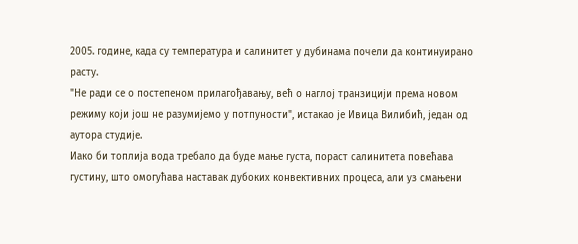2005. године, када су температура и салинитет у дубинама почели да континуирано расту.
"Не ради се о постепеном прилагођавању, већ о наглој транзицији према новом режиму који још не разумијемо у потпуности", истакао је Ивица Вилибић, један од аутора студије.
Иако би топлија вода требало да буде мање густа, пораст салинитета повећава густину, што омогућава наставак дубоких конвективних процеса, али уз смањени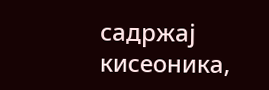садржај кисеоника,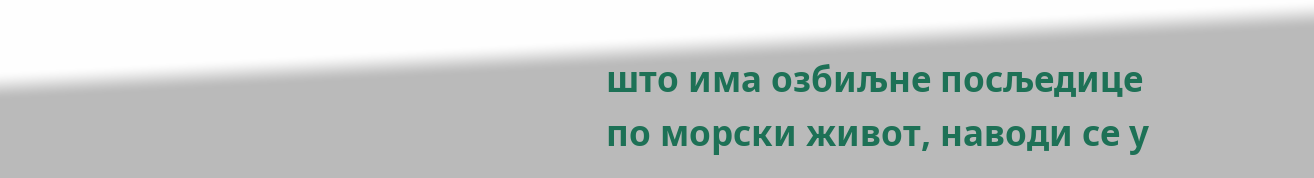што има озбиљне посљедице по морски живот, наводи се у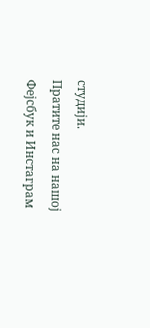студији.
Пратите нас на нашој Фејсбук и Инстаграм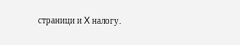страници и X налогу.